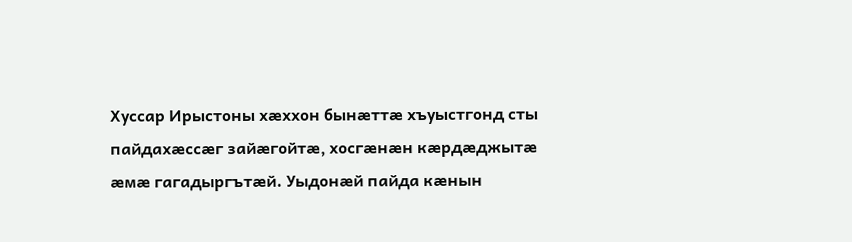Хуссар Ирыстоны хæххон бынæттæ хъуыстгонд сты пайдахæссæг зайæгойтæ, хосгæнæн кæрдæджытæ æмæ гагадыргътæй. Уыдонæй пайда кæнын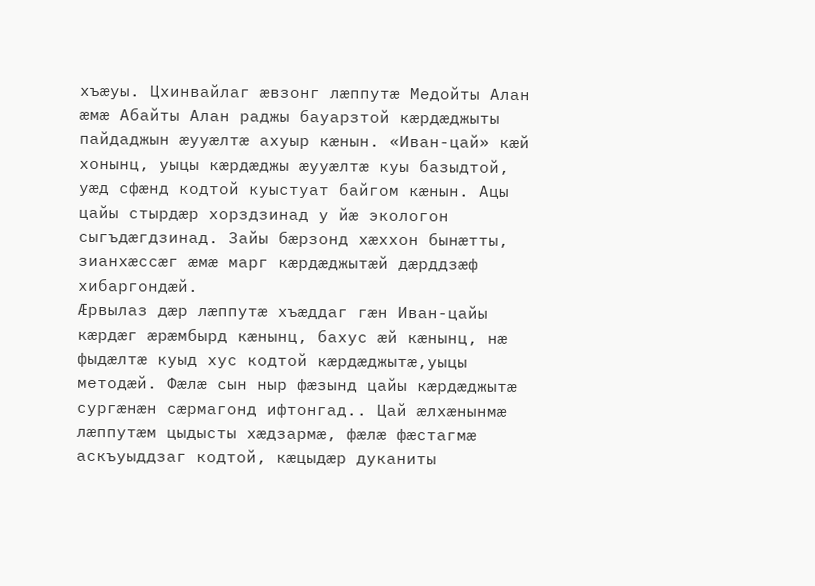хъæуы. Цхинвайлаг æвзонг лæппутæ Медойты Алан æмæ Абайты Алан раджы бауарзтой кæрдæджыты пайдаджын æууæлтæ ахуыр кæнын. «Иван-цай» кæй хонынц, уыцы кæрдæджы æууæлтæ куы базыдтой, уæд сфæнд кодтой куыстуат байгом кæнын. Ацы цайы стырдæр хорздзинад у йæ экологон сыгъдæгдзинад. Зайы бæрзонд хæххон бынæтты, зианхæссæг æмæ марг кæрдæджытæй дæрддзæф хибаргондæй.
Æрвылаз дæр лæппутæ хъæддаг гæн Иван-цайы кæрдæг æрæмбырд кæнынц, бахус æй кæнынц, нæ фыдæлтæ куыд хус кодтой кæрдæджытæ,уыцы методæй. Фæлæ сын ныр фæзынд цайы кæрдæджытæ сургæнæн сæрмагонд ифтонгад.. Цай æлхæнынмæ лæппутæм цыдысты хæдзармæ, фæлæ фæстагмæ аскъуыддзаг кодтой, кæцыдæр дуканиты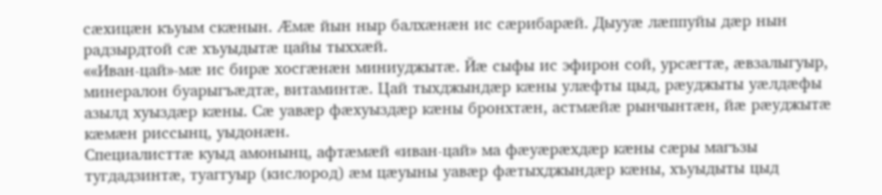сæхицæн къуым скæнын. Æмæ йын ныр балхæнæн ис сæрибарæй. Дыууæ лæппуйы дæр нын радзырдтой сæ хъуыдытæ цайы тыххæй.
««Иван-цай»-мæ ис бирæ хосгæнæн миниуджытæ. Йæ сыфы ис эфирон сой, урсæгтæ, æвзалыгуыр, минералон буарыгъæдтæ, витаминтæ. Цай тыхджындæр кæны улæфты цыд, рæуджыты уæлдæфы азылд хуыздæр кæны. Сæ уавæр фæхуыздæр кæны бронхтæн, астмæйæ рынчынтæн, йæ рæуджытæ кæмæн риссынц, уыдонæн.
Специалисттæ куыд амонынц, афтæмæй «иван-цай» ма фæуæрæхдæр кæны сæры магъзы тугдадзинтæ, туаггуыр (кислород) æм цæуыны уавæр фæтыхджындæр кæны, хъуыдыты цыд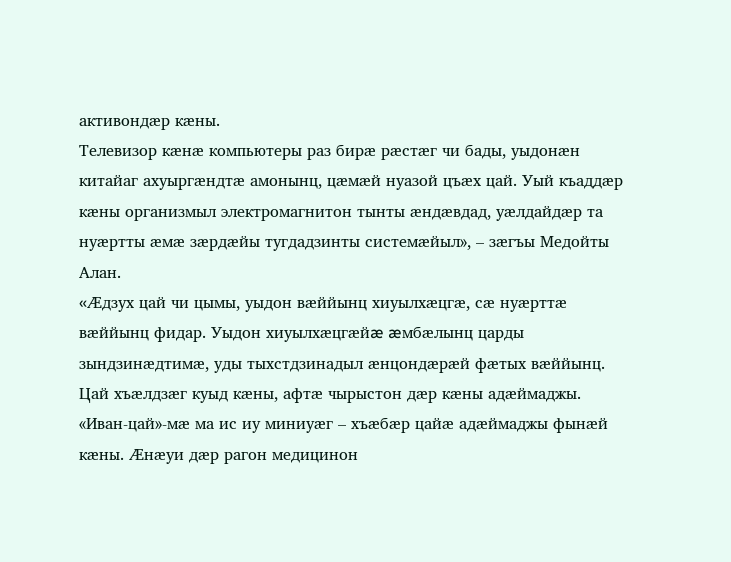активондæр кæны.
Телевизор кæнæ компьютеры раз бирæ рæстæг чи бады, уыдонæн китайаг ахуыргæндтæ амонынц, цæмæй нуазой цъæх цай. Уый къаддæр кæны организмыл электромагнитон тынты æндæвдад, уæлдайдæр та нуæртты æмæ зæрдæйы тугдадзинты системæйыл», – зæгъы Медойты Алан.
«Æдзух цай чи цымы, уыдон вæййынц хиуылхæцгæ, сæ нуæрттæ вæййынц фидар. Уыдон хиуылхæцгæйæ æмбæлынц царды зындзинæдтимæ, уды тыхстдзинадыл æнцондæрæй фæтых вæййынц. Цай хъæлдзæг куыд кæны, афтæ чырыстон дæр кæны адæймаджы. «Иван-цай»-мæ ма ис иу миниуæг – хъæбæр цайæ адæймаджы фынæй кæны. Æнæуи дæр рагон медицинон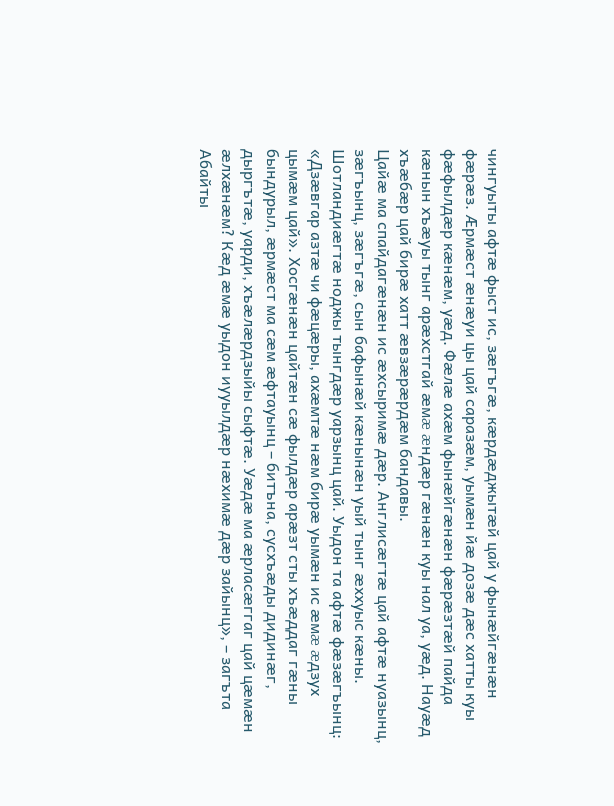чингуыты афтæ фыст ис, зæгъгæ, кæрдæджытæй цай у фынæйгæнæн фæрæз. Æрмæст æнæуи цы цай саразæм, уымæн йæ дозæ дæс хатты куы фæфылдæр кæнæм, уæд. Фæлæ ахæм фынæйгæнæн фæрæзтæй пайда кæнын хъæуы тынг арæхстгай æмæ æндæр гæнæн куы нал уа, уæд. Науæд хъæбæр цай бирæ хатт æвзæрæрдæм бандавы.
Цайæ ма спайдагæнæн ис æхсыримæ дæр. Англисæгтæ цай афтæ нуазынц, зæгъынц, зæгъгæ, сын бафынæй кæнынæн уый тынг æххуыс кæны. Шотландиæгтæ ноджы тынгдæр уарзынц цай. Уыдон та афтæ фæзæгъынц: «Дзæвгар азтæ чи фæцæры, ахæмтæ нæм бирæ уымæн ис æмæ æдзух цымæм цай». Хосгæнæн цайтæн сæ фылдæр арæзт сты хъæддаг гæны бындурыл, æрмæст ма сæм æфтауынц – битъна, сусхъæды дидинæг, дыргътæ, уарди, хъæлæрдзыйы сыфтæ. Уæдæ ма æрласæггаг цай цæмæн æлхæнæм? Кæд æмæ уыдон иууылдæр нæхимæ дæр зайынц», – загъта Абайты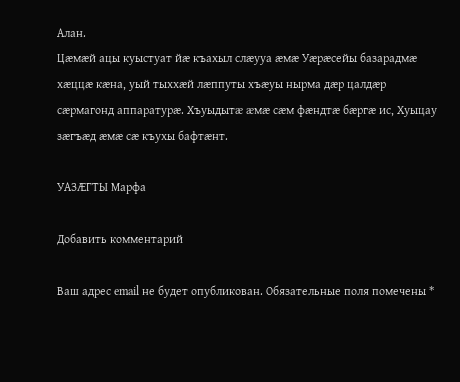Алан.
Цæмæй ацы куыстуат йæ къахыл слæууа æмæ Уæрæсейы базарадмæ хæццæ кæна, уый тыххæй лæппуты хъæуы нырма дæр цалдæр сæрмагонд аппаратурæ. Хъуыдытæ æмæ сæм фæндтæ бæргæ ис, Хуыцау зæгъæд æмæ сæ къухы бафтæнт.

УАЗÆГТЫ Марфа

Добавить комментарий

Ваш адрес email не будет опубликован. Обязательные поля помечены *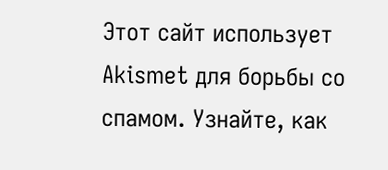Этот сайт использует Akismet для борьбы со спамом. Узнайте, как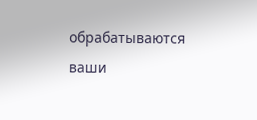обрабатываются ваши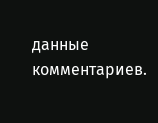данные комментариев.